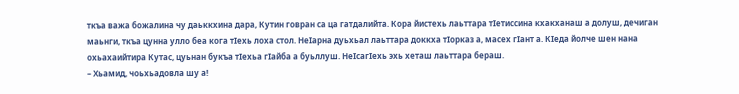ткъа важа божалина чу даьккхина дара, Кутин говран са ца гатдалийта. Кора йистехь лаьттара тIетиссина кхакханаш а долуш, дечиган маьнги, ткъа цунна улло беа кога тIехь лоха стол. НеIарна дуьхьал лаьттара доккха тIорказ а, масех гIант а. КIеда йолче шен нана охьахаийтира Кутас, цуьнан букъа тIехьа гIайба а буьллуш. НеIсагIехь эхь хеташ лаьттара бераш.
– Хьамид, чоьхьадовла шу а!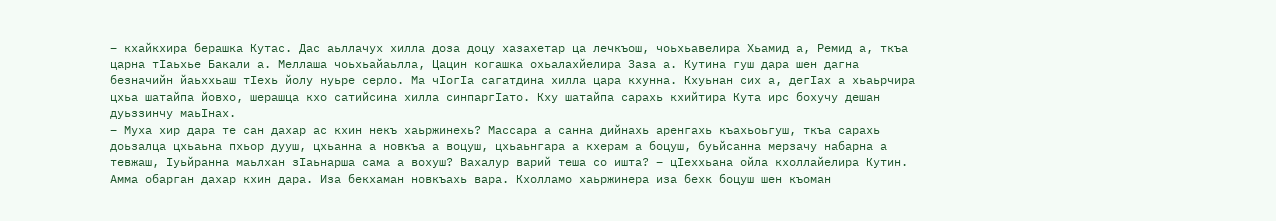– кхайкхира берашка Кутас. Дас аьллачух хилла доза доцу хазахетар ца лечкъош, чоьхьавелира Хьамид а, Ремид а, ткъа царна тIаьхье Бакали а. Меллаша чоьхьайаьлла, Цацин когашка охьалахйелира Заза а. Кутина гуш дара шен дагна безначийн йаьххьаш тIехь йолу нуьре серло. Ма чIогIа сагатдина хилла цара кхунна. Кхуьнан сих а, дегIах а хьаьрчира цхьа шатайпа йовхо, шерашца кхо сатийсина хилла синпаргIато. Кху шатайпа сарахь кхийтира Кута ирс бохучу дешан дуьззинчу маьIнах.
– Муха хир дара те сан дахар ас кхин некъ хаьржинехь? Массара а санна дийнахь аренгахь къахьоьгуш, ткъа сарахь доьзалца цхьаьна пхьор дууш, цхьанна а новкъа а воцуш, цхьаьнгара а кхерам а боцуш, буьйсанна мерзачу набарна а тевжаш, Iуьйранна маьлхан зIаьнарша сама а вохуш? Вахалур варий теша со ишта? – цIеххьана ойла кхоллайелира Кутин. Амма обарган дахар кхин дара. Иза бекхаман новкъахь вара. Кхолламо хаьржинера иза бехк боцуш шен къоман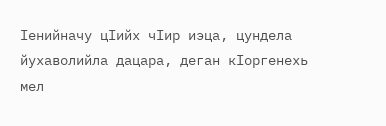Iенийначу цIийх чIир иэца, цундела йухаволийла дацара, деган кIоргенехь мел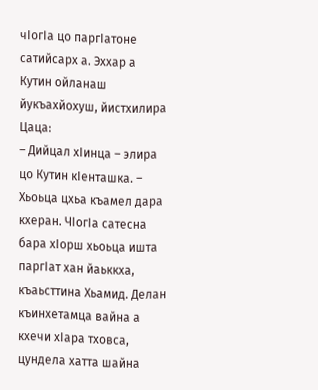чIогIа цо паргIатоне сатийсарх а. Эххар а Кутин ойланаш йукъахйохуш, йистхилира Цаца:
– Дийцал хIинца – элира цо Кутин кIенташка. – Хьоьца цхьа къамел дара кхеран. ЧIогIа сатесна бара хIорш хьоьца ишта паргIат хан йаьккха, къаьсттина Хьамид. Делан къинхетамца вайна а кхечи хIара тховса, цундела хатта шайна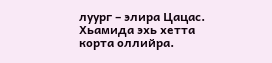луург – элира Цацас.
Хьамида эхь хетта корта оллийра.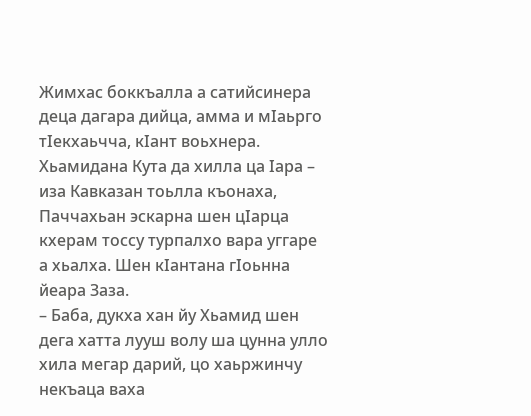Жимхас боккъалла а сатийсинера деца дагара дийца, амма и мIаьрго тIекхаьчча, кIант воьхнера. Хьамидана Кута да хилла ца Iара – иза Кавказан тоьлла къонаха, Паччахьан эскарна шен цIарца кхерам тоссу турпалхо вара уггаре а хьалха. Шен кIантана гIоьнна йеара Заза.
– Баба, дукха хан йу Хьамид шен дега хатта лууш волу ша цунна улло хила мегар дарий, цо хаьржинчу некъаца ваха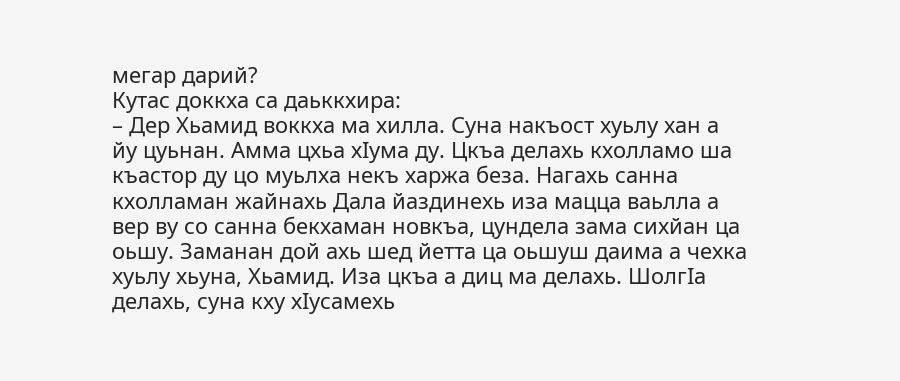мегар дарий?
Кутас доккха са даьккхира:
– Дер Хьамид воккха ма хилла. Суна накъост хуьлу хан а йу цуьнан. Амма цхьа хIума ду. Цкъа делахь кхолламо ша къастор ду цо муьлха некъ харжа беза. Нагахь санна кхолламан жайнахь Дала йаздинехь иза мацца ваьлла а вер ву со санна бекхаман новкъа, цундела зама сихйан ца оьшу. Заманан дой ахь шед йетта ца оьшуш даима а чехка хуьлу хьуна, Хьамид. Иза цкъа а диц ма делахь. ШолгIа делахь, суна кху хIусамехь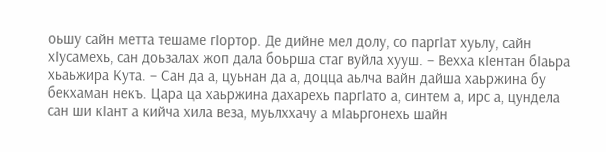оьшу сайн метта тешаме гIортор. Де дийне мел долу, со паргIат хуьлу, сайн хIусамехь, сан доьзалах жоп дала боьрша стаг вуйла хууш. – Вехха кIентан бIаьра хьаьжира Кута. – Сан да а, цуьнан да а, доцца аьлча вайн дайша хаьржина бу бекхаман некъ. Цара ца хаьржина дахарехь паргIато а, синтем а, ирс а, цундела сан ши кIант а кийча хила веза, муьлххачу а мIаьргонехь шайн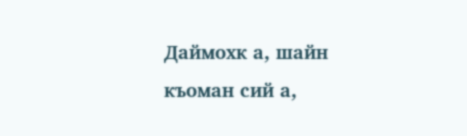Даймохк а, шайн къоман сий а,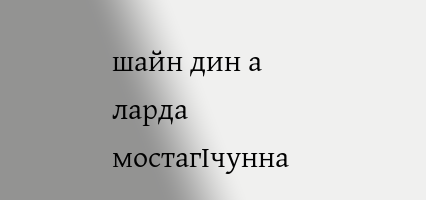шайн дин а ларда мостагIчунна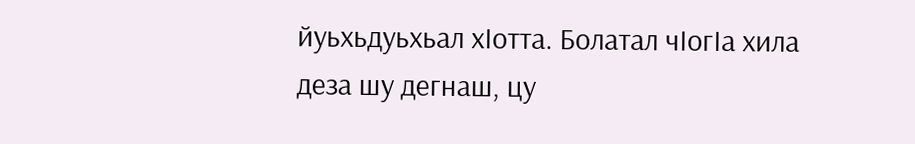йуьхьдуьхьал хIотта. Болатал чIогIа хила деза шу дегнаш, цу